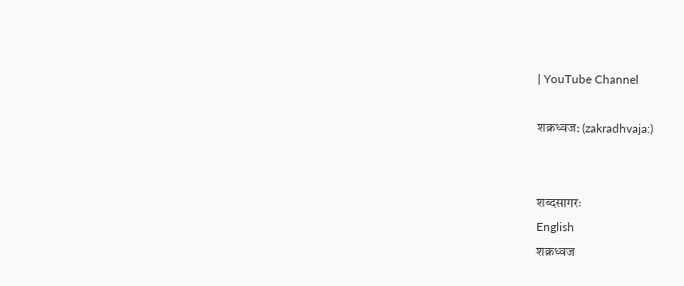| YouTube Channel

शक्रध्वज: (zakradhvaja:)


शब्दसागरः
English
शक्रध्वज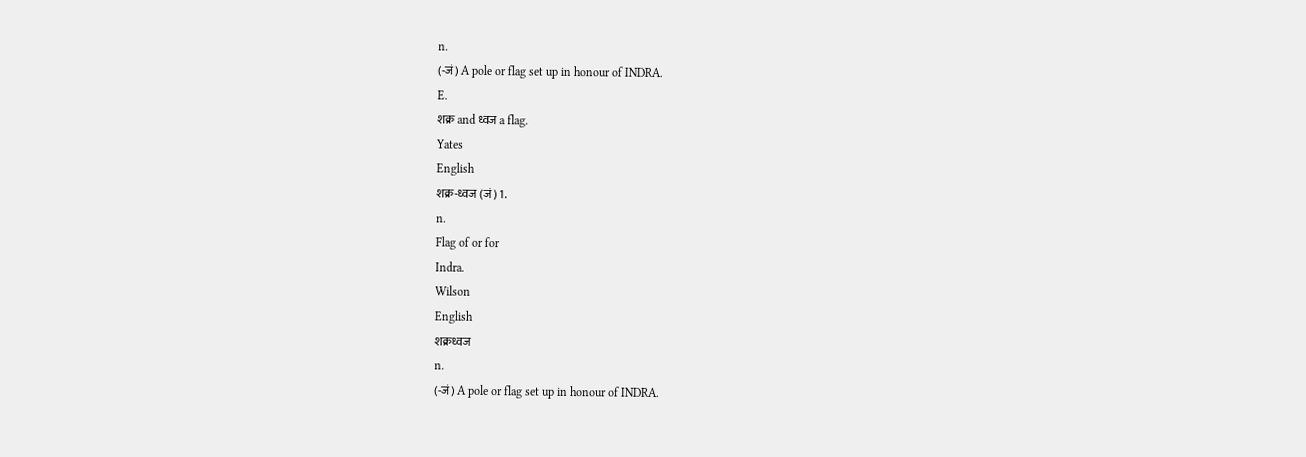n.
(-जं) A pole or flag set up in honour of INDRA.
E.
शक्र and ध्वज a flag.
Yates
English
शक्र-ध्वज (जं) 1.
n.
Flag of or for
Indra.
Wilson
English
शक्रध्वज
n.
(-जं) A pole or flag set up in honour of INDRA.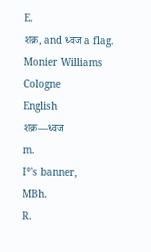E.
शक्र, and ध्वज a flag.
Monier Williams Cologne
English
शक्र—ध्वज
m.
I°'s banner,
MBh.
R.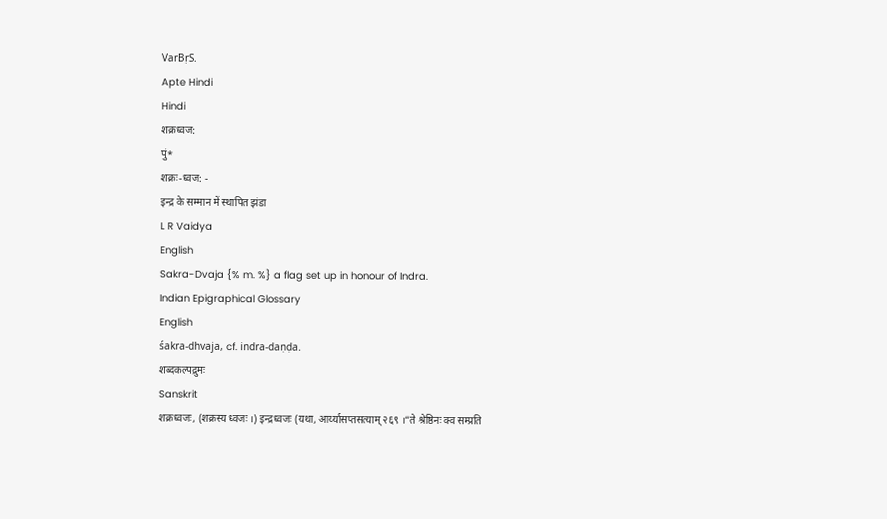VarBṛS.
Apte Hindi
Hindi
शक्रध्वज:
पुं*
शक्रः-ध्वज: -
इन्द्र के सम्मान में स्थापित झंडा
L R Vaidya
English
Sakra-Dvaja {% m. %} a flag set up in honour of Indra.
Indian Epigraphical Glossary
English
śakra-dhvaja, cf. indra-daṇḍa.
शब्दकल्पद्रुमः
Sanskrit
शक्रध्वजः, (शक्रस्य ध्वजः ।) इन्द्रध्वजः (यथा, आर्य्यासप्तसत्याम् २६९ ।“ते श्रेष्ठिनः क्व सम्प्रति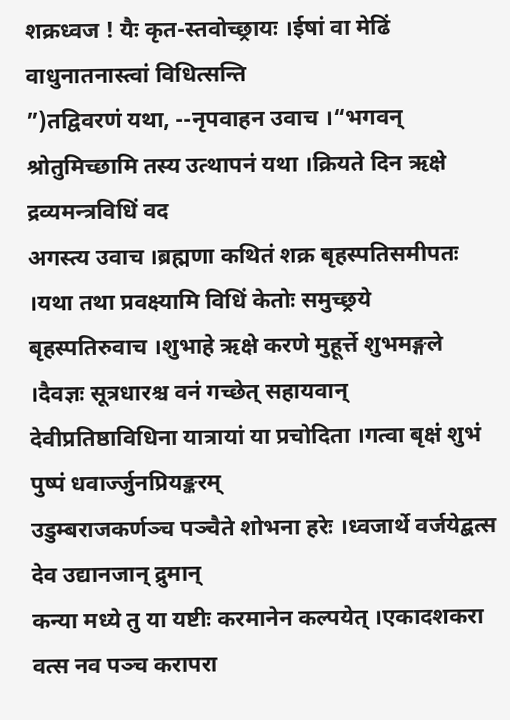शक्रध्वज ! यैः कृत-स्तवोच्छ्रायः ।ईषां वा मेढिं वाधुनातनास्त्वां विधित्सन्ति
”)तद्विवरणं यथा, --नृपवाहन उवाच ।“भगवन् श्रोतुमिच्छामि तस्य उत्थापनं यथा ।क्रियते दिन ऋक्षे द्रव्यमन्त्रविधिं वद
अगस्त्य उवाच ।ब्रह्मणा कथितं शक्र बृहस्पतिसमीपतः ।यथा तथा प्रवक्ष्यामि विधिं केतोः समुच्छ्रये
बृहस्पतिरुवाच ।शुभाहे ऋक्षे करणे मुहूर्त्ते शुभमङ्गले ।दैवज्ञः सूत्रधारश्च वनं गच्छेत् सहायवान्
देवीप्रतिष्ठाविधिना यात्रायां या प्रचोदिता ।गत्वा बृक्षं शुभं पुष्पं धवार्ज्जुनप्रियङ्करम्
उडुम्बराजकर्णञ्च पञ्चैते शोभना हरेः ।ध्वजार्थे वर्जयेद्बत्स देव उद्यानजान् द्रुमान्
कन्या मध्ये तु या यष्टीः करमानेन कल्पयेत् ।एकादशकरा वत्स नव पञ्च करापरा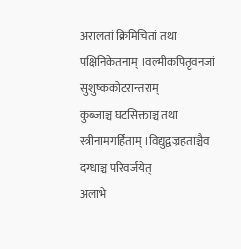अरालतां क्रिमिचितां तथा पक्षिनिकेतनाम् ।वल्मीकपितृवनजां सुशुष्ककोटरान्तराम्
कुब्जाञ्च घटसिक्ताञ्च तथा स्त्रीनामगर्हिताम् ।विद्युद्वज्रहताञ्चैव दग्धाञ्च परिवर्जयेत्
अलाभे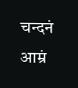चन्दनं आम्रं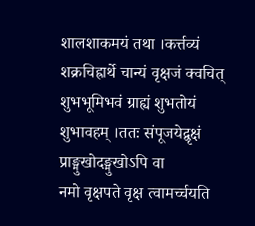शालशाकमयं तथा ।कर्त्तव्यं शक्रचिह्रार्थे चान्यं वृक्षजं क्वचित्
शुभभूमिभवं ग्राह्यं शुभतोयं शुभावहम् ।ततः संपूजयेद्वृक्षं प्राङ्मुखोदङ्मुखोऽपि वा
नमो वृक्षपते वृक्ष त्वामर्च्चयति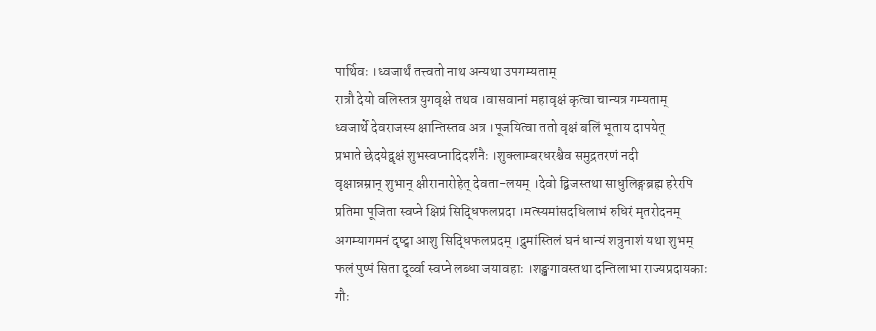पार्थिवः ।ध्वजार्थं तत्त्वतो नाथ अन्यथा उपगम्यताम्
रात्रौ देयो वलिस्तत्र युगवृक्षे तथव ।वासवानां महावृक्षं कृत्वा चान्यत्र गम्यताम्
ध्वजार्थे देवराजस्य क्षान्तिस्तव अत्र ।पूजयित्वा ततो वृक्षं बलिं भूताय दापयेत्
प्रभाते छेदयेद्वृक्षं शुभस्वप्नादिदर्शनैः ।शुक्लाम्बरधरश्चैव समुद्रतरणं नदी
वृक्षान्नम्रान् शुभान् क्षीरानारोहेत् देवता-लयम् ।देवो द्बिजस्तथा साधुलिङ्गब्रह्म हरेरपि
प्रतिमा पूजिता स्वप्ने क्षिप्रं सिद्धिफलप्रदा ।मत्स्यमांसदधिलाभं रुधिरं मृतरोदनम्
अगम्यागमनं दृष्ट्वा आशु सिद्धिफलप्रदम् ।द्रुमांस्तिलं घनं धान्यं शत्रुनाशं यथा शुभम्
फलं पुष्पं सिता दूर्व्वा स्वप्ने लब्धा जयावहाः ।शङ्खगावस्तथा दन्तिलाभा राज्यप्रदायकाः
गौः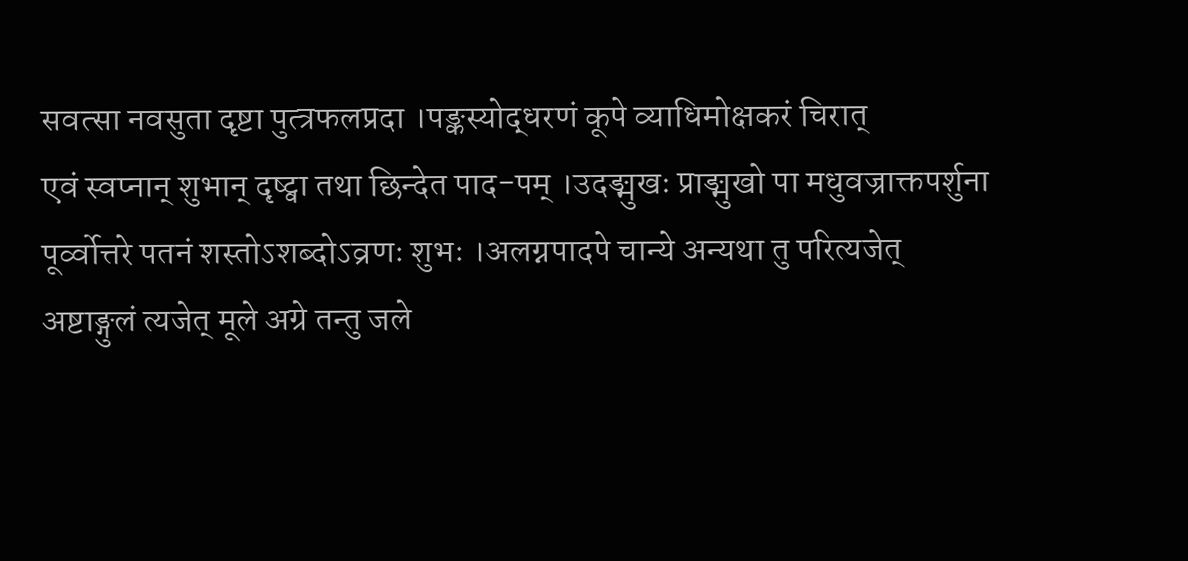सवत्सा नवसुता दृष्टा पुत्त्रफलप्रदा ।पङ्कस्योद्धरणं कूपे व्याधिमोक्षकरं चिरात्
एवं स्वप्नान् शुभान् दृष्ट्वा तथा छिन्देत पाद-पम् ।उदङ्मुखः प्राङ्मुखो पा मधुवज्राक्तपर्शुना
पूर्व्वोत्तरे पतनं शस्तोऽशब्दोऽव्रणः शुभः ।अलग्नपादपे चान्ये अन्यथा तु परित्यजेत्
अष्टाङ्गुलं त्यजेत् मूले अग्रे तन्तु जले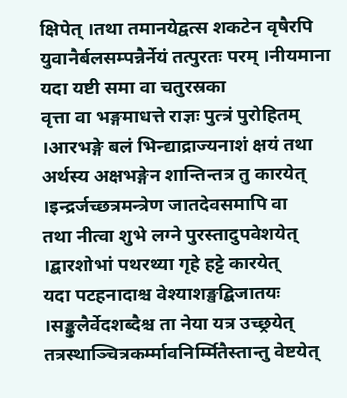क्षिपेत् ।तथा तमानयेद्वत्स शकटेन वृषैरपि
युवानैर्बलसम्पन्नैर्नेयं तत्पुरतः परम् ।नीयमाना यदा यष्टी समा वा चतुरस्रका
वृत्ता वा भङ्गमाधत्ते राज्ञः पुत्त्रं पुरोहितम् ।आरभङ्गे बलं भिन्द्याद्राज्यनाशं क्षयं तथा
अर्थस्य अक्षभङ्गेन शान्तिन्तत्र तु कारयेत् ।इन्द्रर्जच्छत्रमन्त्रेण जातदेवसमापि वा
तथा नीत्वा शुभे लग्ने पुरस्तादुपवेशयेत् ।द्बारशोभां पथरथ्या गृहे हट्टे कारयेत्
यदा पटहनादाश्च वेश्याशङ्खद्बिजातयः ।सङ्कुलैर्वेदशब्दैश्च ता नेया यत्र उच्छ्रयेत्
तत्रस्थाञ्चित्रकर्म्मावनिर्म्मितैस्तान्तु वेष्टयेत्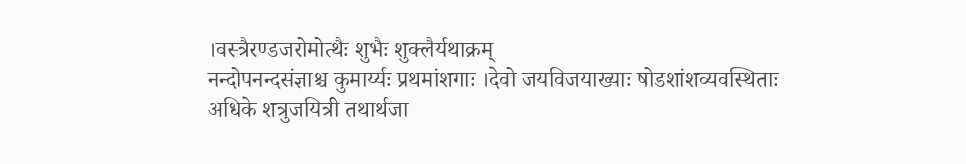।वस्त्रैरण्डजरोमोत्थैः शुभैः शुक्लैर्यथाक्रम्
नन्दोपनन्दसंज्ञाश्च कुमार्य्यः प्रथमांशगाः ।देवो जयविजयाख्याः षोडशांशव्यवस्थिताः
अधिके शत्रुजयित्री तथार्थजा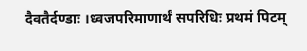दैवतैर्दण्डाः ।ध्वजपरिमाणार्थं सपरिधिः प्रथमं पिटम्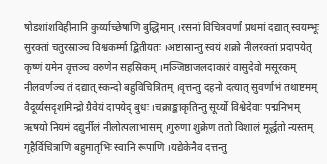षोडशांशविहीनानि कुर्य्याच्छेषाणि बुद्धिमान् ।रसनां विचित्रवर्णां प्रथमां दद्यात् स्वयम्भूः
सुरक्तां चतुरस्राञ्च विश्वकर्म्मा द्बितीयतः ।अष्टास्रान्तु स्वयं शक्रो नीलरक्तां प्रदापयेत्
कृष्णं यमेन वृत्तञ्च वरुणेन सहस्रिकम् ।मञ्जिष्ठाजलदाकारं वासुदेवो मसूरकम्
नीलवर्णञ्च तं दद्यात् स्कन्दो बहुविचित्रितम् ।वृत्तन्तु दहनो दत्यात् सुवर्णाभं तथाष्टमम्
वैदूर्य्यसदृशमिन्द्रो ग्रैवेयं दापयेद् बुधः ।चक्राङ्काकृतिन्तु सूर्य्यो विश्वेदेवाः पद्मनिभम्
ऋषयो नियमं दद्युर्नीलं नीलोत्पलाभासम् ।गुरुणा शुक्रेण ततो विशालं मूर्द्धतो न्यस्तम्
गृहैर्विचित्राणि बहुमातृभिः स्वानि रूपाणि ।यद्येकेनैव दत्तन्तु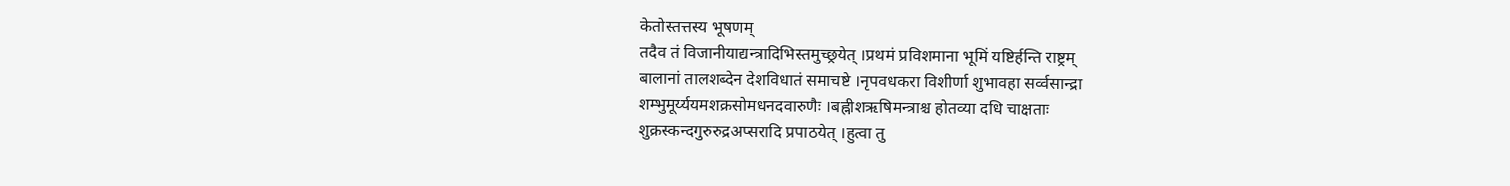केतोस्तत्तस्य भूषणम्
तदैव तं विजानीयाद्यन्त्रादिभिस्तमुच्छ्रयेत् ।प्रथमं प्रविशमाना भूमिं यष्टिर्हन्ति राष्ट्रम्
बालानां तालशब्देन देशविधातं समाचष्टे ।नृपवधकरा विशीर्णा शुभावहा सर्व्वसान्द्रा
शम्भुमूर्य्ययमशक्रसोमधनदवारुणैः ।बह्नीशऋषिमन्त्राश्च होतव्या दधि चाक्षताः
शुक्रस्कन्दगुरुरुद्रअप्सरादि प्रपाठयेत् ।हुत्वा तु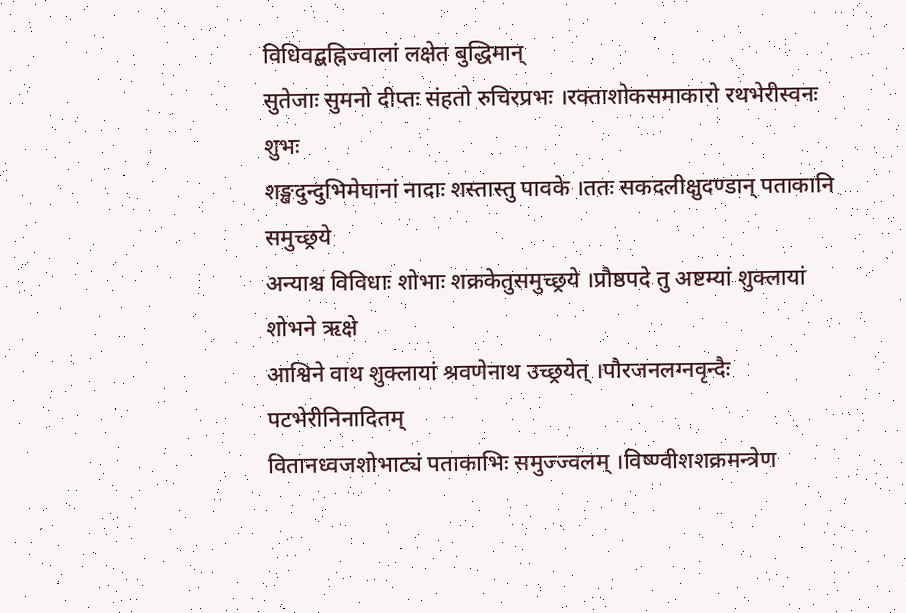विधिवद्बह्निज्वालां लक्षेत बुद्धिमान्
सुतेजाः सुमनो दीप्तः संहतो रुचिरप्रभः ।रक्ताशोकसमाकारो रथभेरीस्वनः शुभः
शङ्खदुन्दुभिमेघानां नादाः शस्तास्तु पावके ।ततः सकदलीक्षुदण्डान् पताकानि समुच्छ्रये
अन्याश्च विविधाः शोभाः शक्रकेतुसमुच्छ्रये ।प्रौष्ठपदे तु अष्टम्यां शुक्लायां शोभने ऋक्षे
आश्विने वाथ शुक्लायां श्रवणेनाथ उच्छ्रयेत् ।पौरजनलग्नवृन्दैः पटभेरीनिनादितम्
वितानध्वजशोभाट्यं पताकाभिः समुज्ज्वलम् ।विष्ण्वीशशक्रमन्त्रेण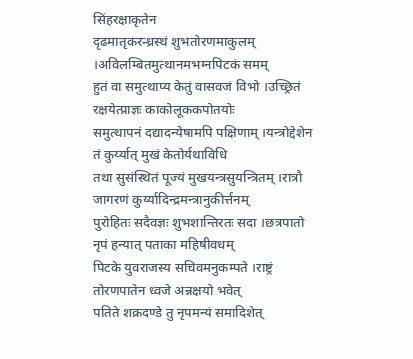सिंहरक्षाकृतेन
दृढमातृकरन्ध्रस्थं शुभतोरणमाकुलम् ।अविलम्बितमुत्थानमभग्नपिटकं समम्
हुतं वा समुत्थाप्य केतुं वासवजं विभो ।उच्छ्रितं रक्षयेत्प्राज्ञः काकोलूककपोतयोः
समुत्थापनं दद्यादन्येषामपि पक्षिणाम् ।यन्त्रोद्देशेन तं कुर्य्यात् मुखं केतोर्यथाविधि
तथा सुसंस्थितं पूज्यं मुखयन्त्रसुयन्त्रितम् ।रात्रौ जागरणं कुर्य्यादिन्द्रमन्त्रानुकीर्त्तनम्
पुरोहितः सदैवज्ञः शुभशान्तिरतः सदा ।छत्रपातो नृपं हन्यात् पताका महिषीवधम्
पिटके युवराजस्य सचिवमनुकम्पते ।राष्ट्रं तोरणपातेन ध्वजे अन्नक्षयो भवेत्
पतिते शक्रदण्डे तु नृपमन्यं समादिशेत्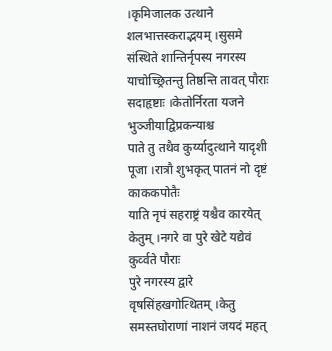।कृमिजालक उत्थाने शलभात्तस्कराद्भयम् ।सुसमे संस्थिते शान्तिर्नृपस्य नगरस्य
याचोच्छ्रितन्तु तिष्ठन्ति तावत् पौराः सदाहृष्टाः ।केतोर्निरता यजने भुञ्जीयाद्विप्रकन्याश्च
पाते तु तथैव कुर्य्यादुत्थाने यादृशी पूजा ।रात्रौ शुभकृत् पातनं नो दृष्टं काककपोतैः
याति नृपं सहराष्ट्रं यश्चैव कारयेत् केतुम् ।नगरे वा पुरे खेटे यद्येवं कुर्व्वते पौराः
पुरे नगरस्य द्वारे वृषसिंहखगोत्थितम् ।केतु समस्तघोराणां नाशनं जयदं महत्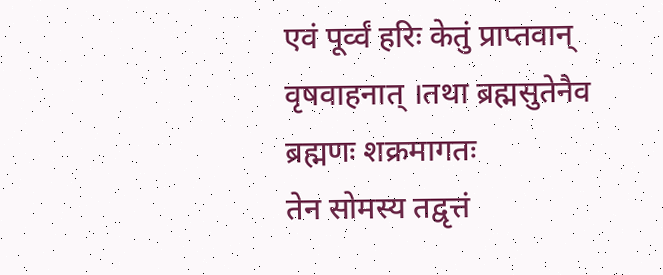एवं पूर्व्वं हरिः केतुं प्राप्तवान् वृषवाहनात् ।तथा ब्रह्मसुतेनैव ब्रह्मणः शक्रमागतः
तेन सोमस्य तद्वृत्तं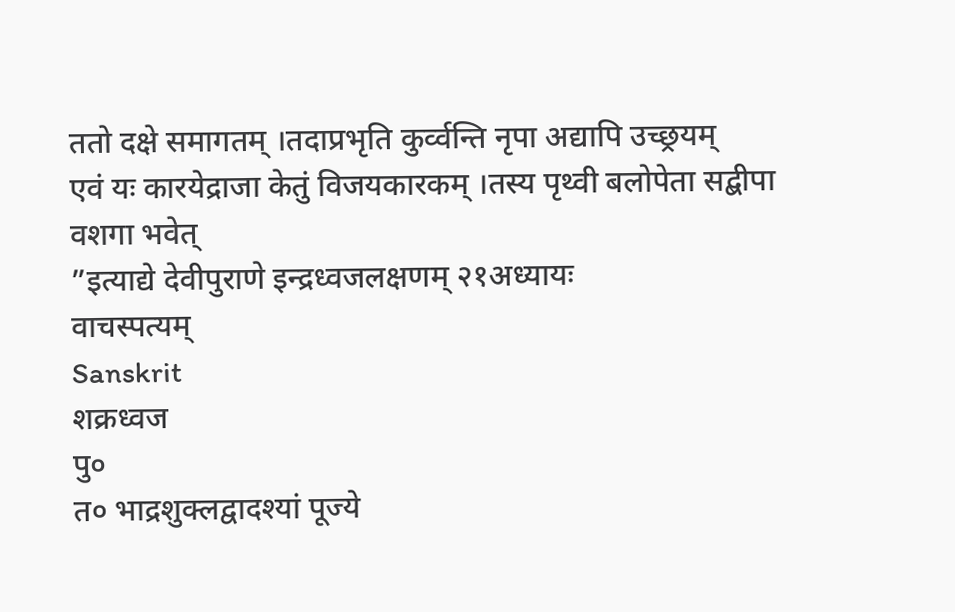ततो दक्षे समागतम् ।तदाप्रभृति कुर्व्वन्ति नृपा अद्यापि उच्छ्रयम्
एवं यः कारयेद्राजा केतुं विजयकारकम् ।तस्य पृथ्वी बलोपेता सद्बीपा वशगा भवेत्
”इत्याद्ये देवीपुराणे इन्द्रध्वजलक्षणम् २१अध्यायः
वाचस्पत्यम्
Sanskrit
शक्रध्वज
पु०
त० भाद्रशुक्लद्वादश्यां पूज्ये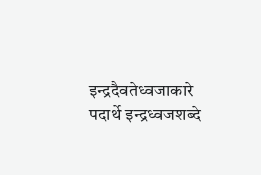इन्द्रदैवतेध्वजाकारे पदार्थे इन्द्रध्वजशब्दे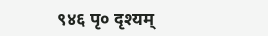९४६ पृ० दृश्यम्